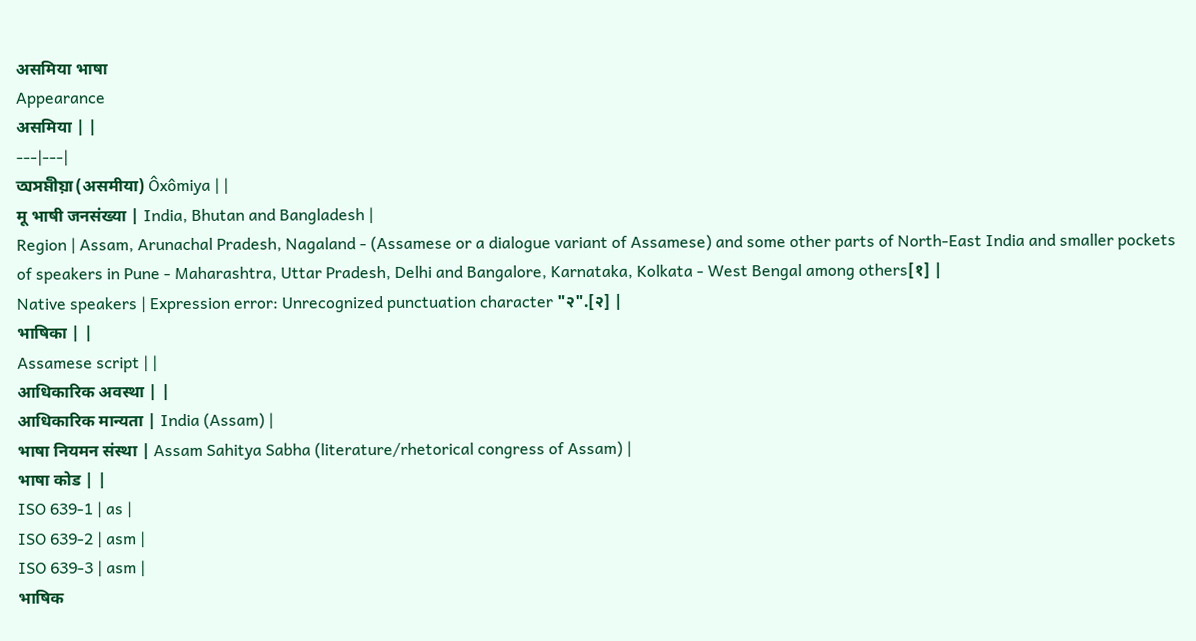असमिया भाषा
Appearance
असमिया | |
---|---|
অসমীয়া (असमीया) Ôxômiya | |
मू भाषी जनसंख्या | India, Bhutan and Bangladesh |
Region | Assam, Arunachal Pradesh, Nagaland - (Assamese or a dialogue variant of Assamese) and some other parts of North-East India and smaller pockets of speakers in Pune - Maharashtra, Uttar Pradesh, Delhi and Bangalore, Karnataka, Kolkata - West Bengal among others[१] |
Native speakers | Expression error: Unrecognized punctuation character "२".[२] |
भाषिका | |
Assamese script | |
आधिकारिक अवस्था | |
आधिकारिक मान्यता | India (Assam) |
भाषा नियमन संस्था | Assam Sahitya Sabha (literature/rhetorical congress of Assam) |
भाषा कोड | |
ISO 639-1 | as |
ISO 639-2 | asm |
ISO 639-3 | asm |
भाषिक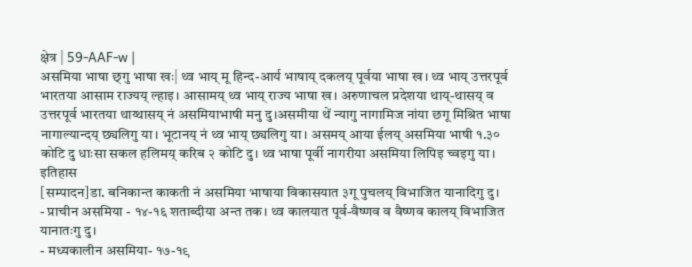क्षेत्र | 59-AAF-w |
असमिया भाषा छ्गु भाषा खः| थ्व भाय् मू हिन्द-आर्य भाषाय् दकलय् पूर्वया भाषा ख। थ्व भाय् उत्तरपूर्व भारतया आसाम राज्यय् ल्हाइ। आसामय् थ्व भाय् राज्य भाषा ख। अरुणाचल प्रदेशया थाय्-थासय् व उत्तरपूर्व भारतया थाय्थासय् नं असमियाभाषी मनु दु।असमीया थें न्यागु नागामिज नांया छगू मिश्रित भाषा नागाल्यान्दय् छ्यलिगु या। भूटानय् नं थ्व भाय् छ्यलिगु या। असमय् आया ईलय् असमिया भाषी १.३० कोटि दु धाःसा सकल हलिमय् करिब २ कोटि दु। थ्व भाषा पूर्वी नागरीया असमिया लिपिइ च्वइगु या।
इतिहास
[सम्पादन]डा. बनिकान्त काकती नं असमिया भाषाया विकासयात ३गू पुचलय् विभाजित यानादिगु दु।
- प्राचीन असमिया - १४-१६ शताब्दीया अन्त तक। थ्व कालयात पूर्व-वैष्णव व वैष्णव कालय् विभाजित यानातःगु दु।
- मध्यकालीन असमिया- १७-१९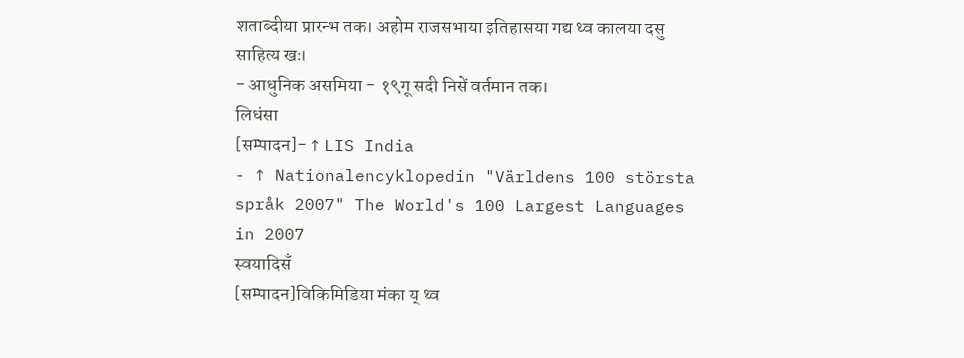शताब्दीया प्रारन्भ तक। अहोम राजसभाया इतिहासया गद्य थ्व कालया दसु साहित्य खः।
- आधुनिक असमिया - १९गू सदी निसें वर्तमान तक।
लिधंसा
[सम्पादन]- ↑ LIS India
- ↑ Nationalencyklopedin "Världens 100 största språk 2007" The World's 100 Largest Languages in 2007
स्वयादिसँ
[सम्पादन]विकिमिडिया मंका य् थ्व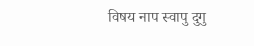विषय नाप स्वापु दुगु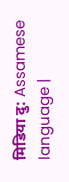मिडिया दु: Assamese language |